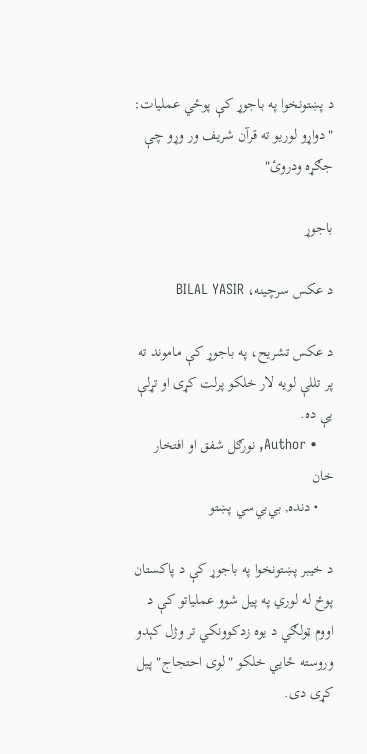د پښتونخوا په باجوړ کې پوځي عملیات: "دواړو لوریو ته قرآن شریف ور وړو چې جګړه ودروئ"

باجوړ

د عکس سرچینه، BILAL YASIR

د عکس تشریح، په باجوړ کې ماموند ته پر تللې لویه لار خلکو پرلت کړی او تړلې یې ده.
    • Author, نورګل شفق او افتخار خان
    • دنده, بي‌بي‌سي پښتو

د خیبر پښتونخوا په باجوړ کې د پاکستان پوځ له لوري په پیل شوو عملیاتو کې د اووم ټولګي د یوه زدکوونکي تر وژل کېدو وروسته ځايي خلکو "لوی احتجاج" پیل کړی دی.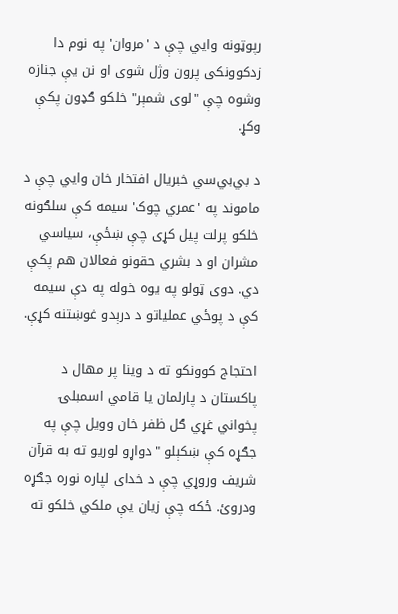رپوټونه وايي چې د 'مروان' په نوم دا زدکوونکی پرون وژل شوی او نن یې جنازه وشوه چې "لوی شمېر" خلکو ګډون پکې وکړ.

د بي‌بي‌سي خبریال افتخار خان وايي‌ چې د ماموند په 'عمري چوک' سیمه کې سلګونه خلکو پرلت پیل کړی چې ښځې، سیاسي مشران او د بشري حقونو فعالان هم پکې دي. دوی ټولو په یوه خوله په دې سیمه کې د پوځي عملیاتو د درېدو غوښتنه کړې.

احتجاج کوونکو ته د وینا پر مهال د پاکستان د پارلمان یا قامي اسمبلۍ پخواني غړي ګل ظفر خان وویل چې په جګړه کې ښکېلو "دواړو لوریو ته به قرآن شریف وروړي چې د خدای لپاره نوره جګړه ودروئ. ځکه چې زیان یې ملکي خلکو ته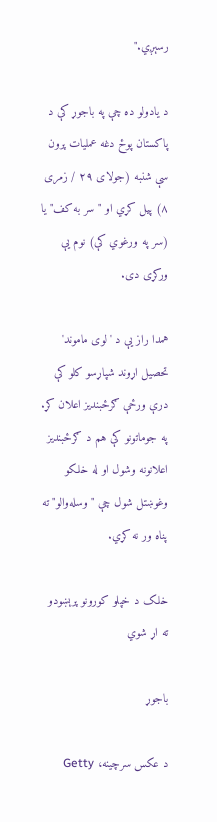رسېږي."

د یادولو ده چې په باجوړ کې د پاکستان پوځ دغه عملیات پرون سې شنبه (جولای ۲۹ / زمری ۸) پیل کړي او "سر به کف" یا (سر په ورغوي کې) نوم یې ورکړی دی.

همدا راز یې د 'لوی ماموند' تحصیل اړوند شپاړسو کلو کې درې ورځې ګرځبندیز اعلان کړ. په جوماتونو کې هم د ګرځبندیز اعلانونه وشول او له خلکو وغوښتل شول چې "وسله‌والو" ته پناه ور نه کړي.

خلک د خپلو کورونو پرېښودو ته اړ شوي

باجوړ

د عکس سرچینه، Getty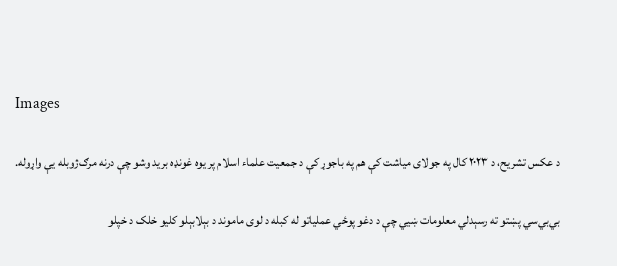Images

د عکس تشریح، د ۲۰۲۳ کال په جولای میاشت کې هم په باجوړ کې د جمعیت علماء اسلام پر یوه غونډه برید وشو چې درنه مرګ‌ژوبله یې واړوله.

بي‌بي‌سي پښتو ته رسېدلي معلومات ښيي چې د دغو پوځي عملیاتو له کبله د لوی ماموند د بېلابېلو کلیو خلک د خپلو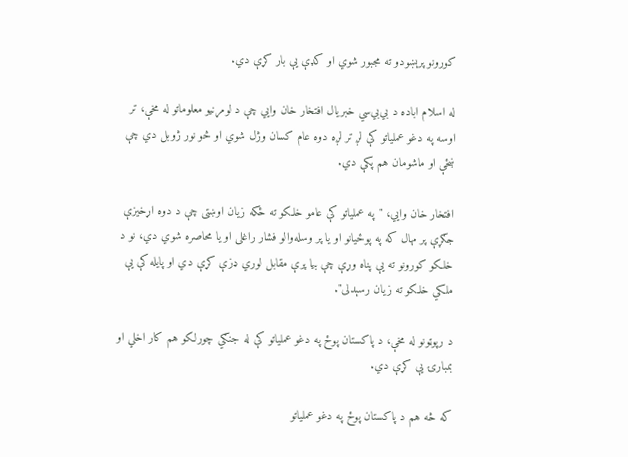کورونو پرېښودو ته مجبور شوي او کډې یې بار کړې دي.

له اسلام اباده د بي‌بي‌سي خبریال افتخار خان وايي چې د لومړنیو معلوماتو له مخې، تر اوسه په دغو عملیاتو کې لږ تر لږه دوه عام کسان وژل شوي او څو نور ژوبل دي چې ښځې او ماشومان هم پکې دي.

افتخار خان وايي،‌ "په عملیاتو کې عامو خلکو ته ځکه زیان اوښتی چې د دوه اړخیزې جګړې پر مهال که په پوځيانو او یا پر وسله‌والو فشار راغلی او یا محاصره شوي دي، نو د خلکو کورونو ته یې پناه وړې چې بیا پرې مقابل لوري ډزې کړې دي او پایله کې یې ملکي خلکو ته زیان رسېدلی".

د رپوټونو له مخې، د پاکستان پوځ په دغو عملیاتو کې له جنګي چورلکو هم کار اخلي او بمبارۍ یې کړې دي.

که څه هم د پاکستان پوځ په دغو عملیاتو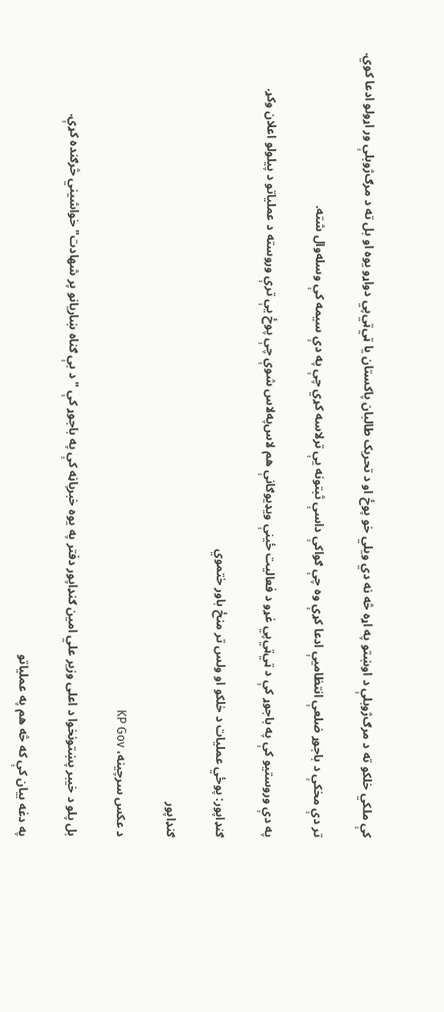کې ملکي خلکو ته د مرګ‌ژوبلې د اوښتو په اړه څه نه دي ویلي خو پوځ او د تحریک طالبان پاکستان یا ټي‌ټي‌پي دواړو یوه او بل ته د مرګ‌ژوبلې ور اړولو ادعا کوي.

تر دې مخکې د باجوړ ضلعې انتظامیې ادعا کړې وه چې ګواکې داسې ثبتونه یې ترلاسه کړي چې په دې سیمه کې وسله‌وال شته.

په دې وروستیو کې په باجوړ کې د ټي‌ټي‌پي غړو د فعالیت ځينې ویډيوګانې هم لاس‌په‌لاس شوې چې پوځ یې ترې وروسته د عملیاتو د پيلولو اعلان وکړ.

ګنډاپور: پوځي عملیات د خلکو او ولس تر منځ باور ختموي

ګنډاپور

د عکس سرچینه، KP Gov

بل پلو د خیبر پښتونخوا د اعلی وزیر علي امین ګنډاپور دفتر په یوه خبرپاڼه کې په باجوړ کې "د بې ګناه ښاریانو پر شهادت" خواشيني څرګنده کړې.

په دغه بیان کې که څه هم په عملیاتو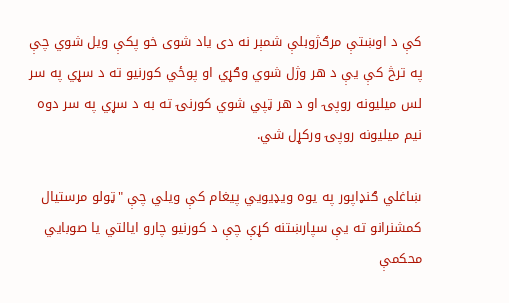کې د اوښتې مرګ‌ژوبلې شمېر نه دی یاد شوی خو پکې ویل شوي چې په ترڅ کې یې د هر وژل شوي وګړي او پوځي کورنیو ته د سړي په سر لس میلیونه روپۍ او د هر ټپي شوي کورنۍ ته به د سړي په سر دوه نیم میلیونه روپۍ ورکړل شي.

ښاغلي ګنډاپور په یوه ویډيويي پیغام کې ویلي چې "ټولو مرستیال کمشنرانو ته یې سپارښتنه کړې چې د کورنیو چارو ایالتي یا صوبايي محکمې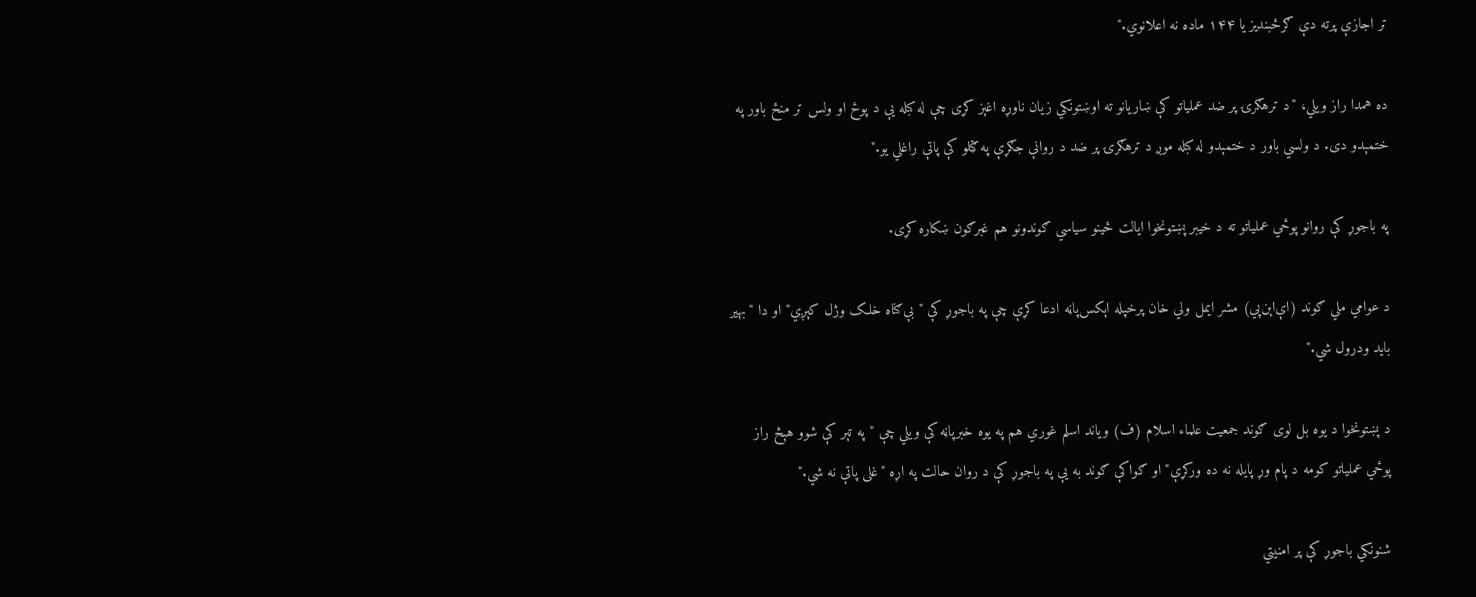تر اجازې پرته دې ګرځبندیز یا ۱۴۴ ماده نه اعلانوي."

ده همدا راز ویلي، "د ترهګرۍ پر ضد عملیاتو کې ښاریانو ته اوښتونکي زیان ناوړه اغېز کړی چې له کبله یې د پوځ او ولس تر منځ باور په ختمېدو دی. د ولسي باور د ختمېدو له کبله موږ د ترهګرۍ پر ضد د روانې جګړې په ګټلو کې پاتې راغلي یو."

په باجوړ کې روانو پوځي عملیاتو ته د خیبر پښتونخوا ایالت ځينو سیاسي ګوندونو هم غبرګون ښکاره کړی.

د عوامي ملي ګوند (اې‌اېن‌پي) مشر ایمل ولي خان پرخپله اېکس‌پاڼه ادعا کړې چې په باجوړ کې "بې‌ګناه خلک وژل کېږي" او دا "بهیر باید ودرول شي."

د پښتونخوا د یوه بل لوی ګوند جمعیت علماء اسلام (ف) ویاند اسلم غوري هم په یوه خبرپاڼه کې ویلي چې "په تېر کې شوو هېڅ راز پوځي عملیاتو کومه د پام وړ پایله نه ده ورکړې" او ګواکې ګوند به یې په باجوړ کې د روان حالت په اړه "غلی پاتې نه شي."

شنونکي باجوړ کې پر امنیتي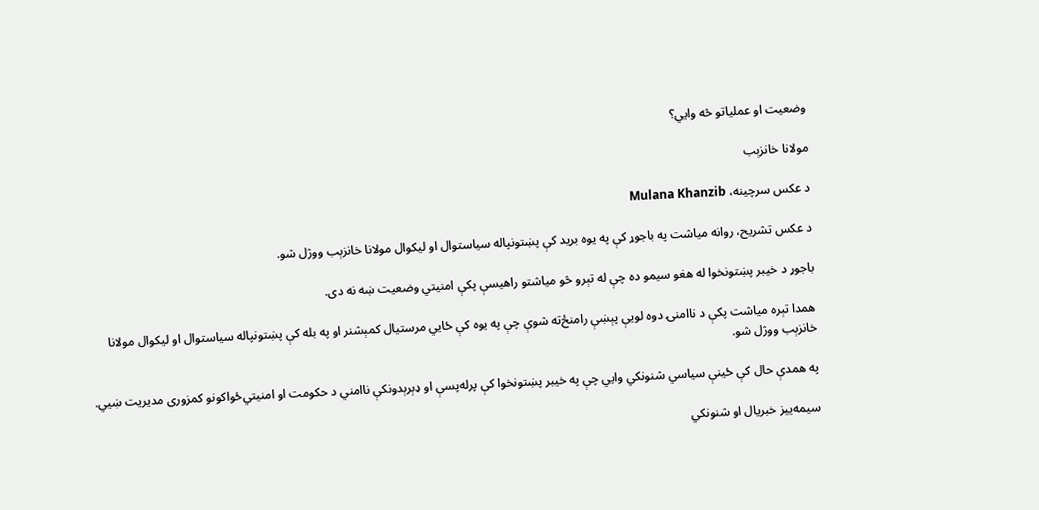وضعیت او عملیاتو څه وايي؟

مولانا خانزېب

د عکس سرچینه، Mulana Khanzib

د عکس تشریح، روانه میاشت په باجوړ کې په یوه برید کې پښتونپاله سیاستوال او لیکوال مولانا خانزېب ووژل شو.

باجوړ د خیبر پښتونخوا له هغو سیمو ده چې له تېرو څو میاشتو راهیسې پکې امنیتي وضعیت ښه نه دی.

همدا تېره میاشت پکې د ناامنۍ دوه لویې پېښې رامنځ‌ته شوې چې په یوه کې ځايي مرستیال کمېشنر او په بله کې پښتونپاله سیاستوال او لیکوال مولانا خانزېب ووژل شو.

په همدې حال کې ځینې سیاسي شنونکي وايي چې په خیبر پښتونخوا کې پرله‌پسې او ډېرېدونکې ناامني د حکومت او امنیتي‌ځواکونو کمزوری مدیریت ښيي.

سیمه‌ييز خبریال او شنونکي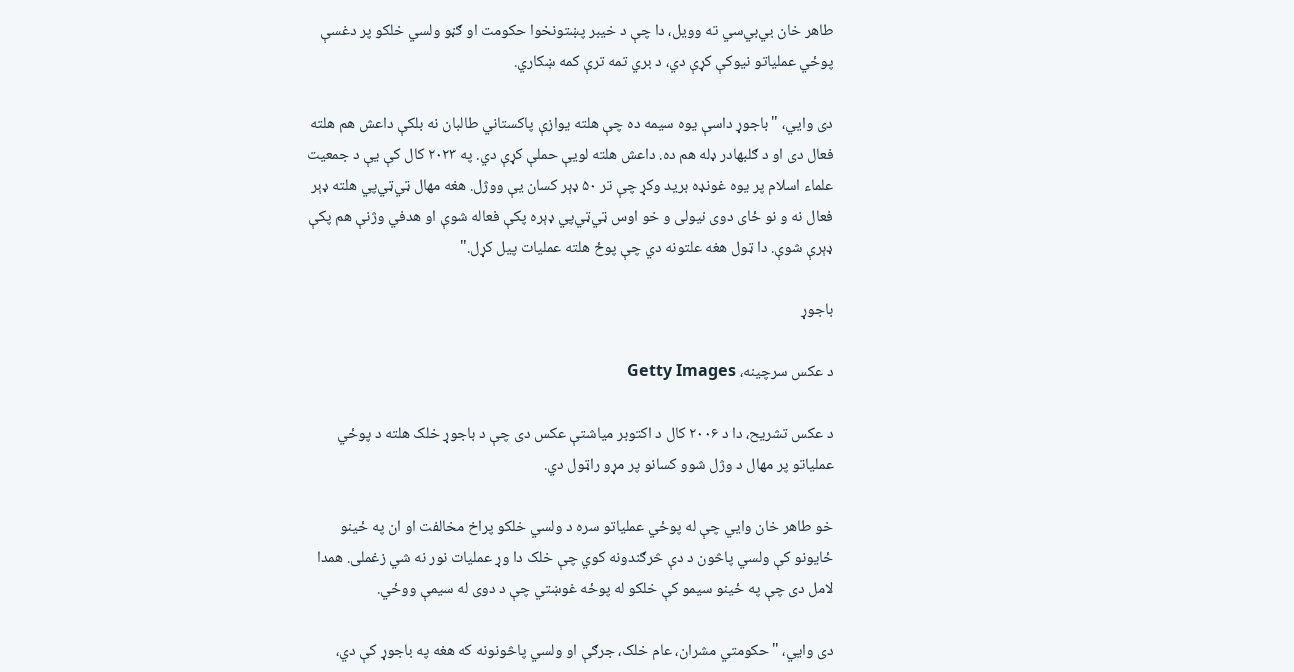طاهر خان بي‌بي‌سي ته وویل، دا چې د خیبر پښتونخوا حکومت او ګڼو ولسي خلکو پر دغسې پوځي عملیاتو نیوکې کړې دي، د بري تمه ترې کمه ښکاري.

دی وايي، "باجوړ داسې یوه سیمه ده چې هلته یوازې پاکستاني طالبان نه بلکې داعش هم هلته فعال دی او د ګلبهادر ډله هم ده. داعش هلته لویې حملې کړې دي. په ۲۰۲۳ کال کې یې د جمعیت علماء اسلام پر یوه غونډه برید وکړ چې تر ۵۰ ډېر کسان یې ووژل. هغه مهال ټي‌ټي‌پي هلته ډېر فعال نه و نو ځای دوی نیولی و خو اوس ټي‌ټي‌پي ډېره پکې فعاله شوې او هدفي وژنې هم پکې ډېرې شوې. دا ټول هغه علتونه دي چې پوځ هلته عملیات پیل کړل."

باجوړ

د عکس سرچینه، Getty Images

د عکس تشریح، دا د ۲۰۰۶ کال د اکتوبر میاشتې عکس دی چې د باجوړ خلک هلته د پوځي عملیاتو پر مهال د وژل شوو کسانو پر مړو راټول دي.

خو طاهر خان وايي چې له پوځي عملیاتو سره د ولسي خلکو پراخ مخالفت او ان په ځينو ځایونو کې ولسي پاڅون د دې څرګندونه کوي چې خلک دا وړ عملیات نور نه شي زغملی. همدا لامل دی چې په ځینو سیمو کې خلکو له پوځه غوښتي چې د دوی له سیمې ووځي.

دی وايي، "حکومتي مشران، عام خلک، جرګې او ولسي پاڅونونه که هغه په باجوړ کې دي،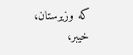که وزیرستان، خیبر،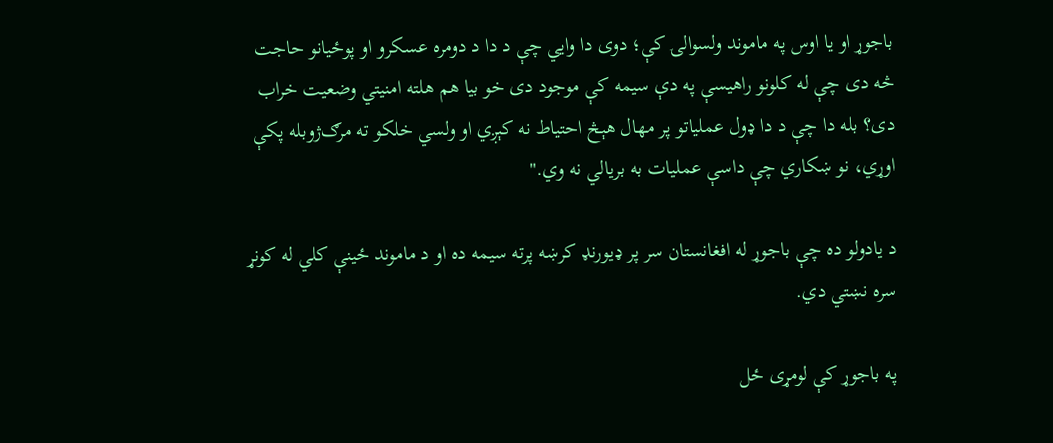باجوړ او یا اوس په ماموند ولسوالۍ کې؛ دوی دا وايي چې د دا د دومره عسکرو او پوځيانو حاجت څه دی چې له کلونو راهیسې په دې سیمه کې موجود دی خو بیا هم هلته امنیتي وضعیت خراب دی؟ بله دا چې د دا ډول عملیاتو پر مهال هېڅ احتیاط نه کېږي او ولسي خلکو ته مرګ‌ژوبله پکې اوړي، نو ښکاري چې داسې عملیات به بریالي نه وي."

د یادولو ده چې باجوړ له افغانستان سر پر ډيورنډ کرښه پرته سیمه ده او د ماموند ځينې کلي له کونړ سره نښتي دي.

په باجوړ کې لومړی ځل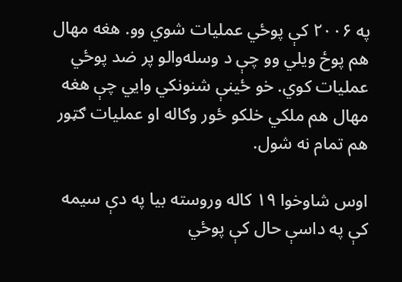په ۲۰۰۶ کې پوځي عملیات شوي وو. هغه مهال هم پوځ ویلي وو چې د وسله‌والو پر ضد پوځي عملیات کوي. خو ځینې شنونکي وايي چې هغه مهال هم ملکي خلکو ځور وګاله او عملیات ګټور هم تمام نه شول.

اوس شاوخوا ۱۹ کاله وروسته بیا په دې سیمه کې په داسې حال کې پوځي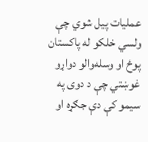عملیات پیل شوي چې ولسي خلکو له پاکستان پوځ او وسله‌والو دواړو غوښتي چې د دوی په سیمو کې دې جګړه او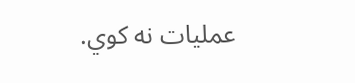عملیات نه کوي.